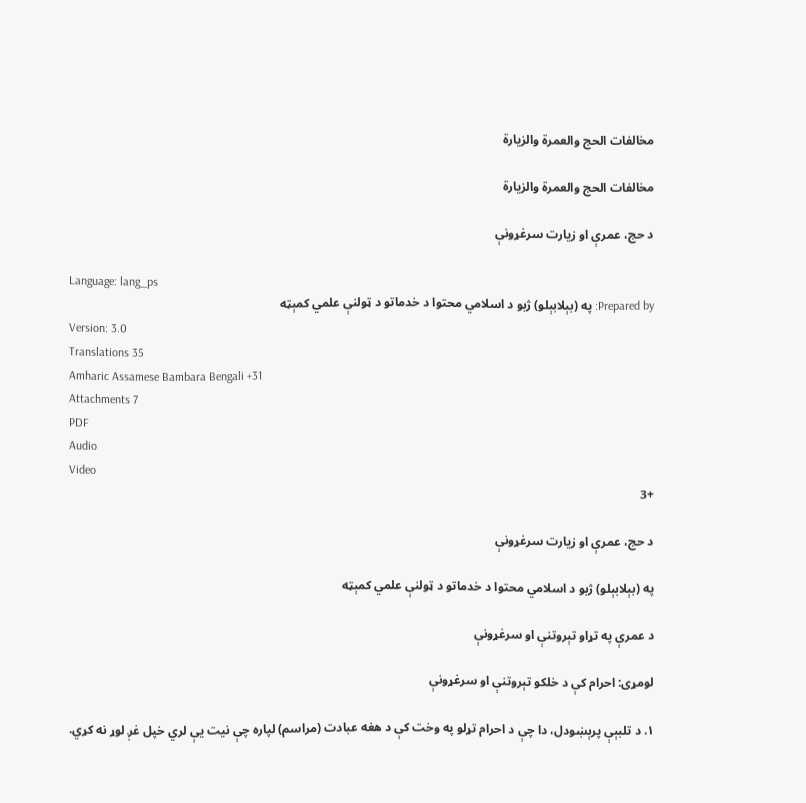مخالفات الحج والعمرة والزيارة

مخالفات الحج والعمرة والزيارة

د حج، عمرې او زیارت سرغړونې

Language: lang_ps
Prepared by: په (بېلابېلو) ژبو د اسلامي محتوا د خدماتو د ټولنې علمي کمېټه
Version: 3.0
Translations 35
Amharic Assamese Bambara Bengali +31
Attachments 7
PDF
Audio
Video
+3

د حج، عمرې او زیارت سرغړونې

په (بېلابېلو) ژبو د اسلامي محتوا د خدماتو د ټولنې علمي کمېټه

د عمرې په تړاو تېروتنې او سرغړونې

لومړی: احرام کې د خلکو تېروتنې او سرغړونې

۱. د تلبېې پرېښودل، دا چې د احرام تړلو په وخت کې د هغه عبادت (مراسم) لپاره چې نیت یې لري خپل غږ لوړ نه کړي.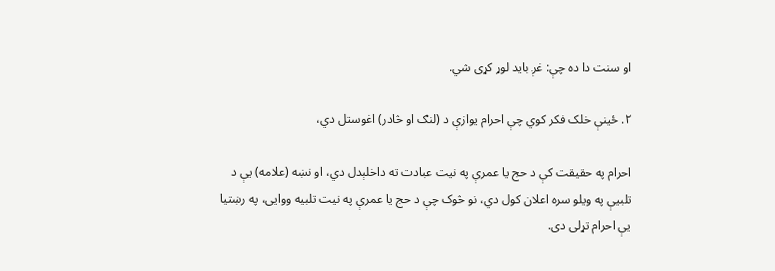او سنت دا ده چې: غږ باید لوړ کړی شي.

۲. ځینې خلک فکر کوي چې احرام یوازې د (لنګ او څادر) اغوستل دي،

احرام په حقیقت کې د حج یا عمرې په نیت عبادت ته داخلېدل دي، او نښه (علامه) یې د تلبیې په ویلو سره اعلان کول دي، نو څوک چې د حج یا عمرې په نیت تلبیه ووایی، په رښتیا یې احرام تړلی دی.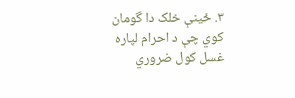۳. ځینې خلک دا گومان کوي چې د احرام لپاره غسل کول ضروري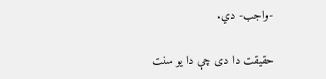-واجب- دي.

حقیقت دا دی چې دا یو سنت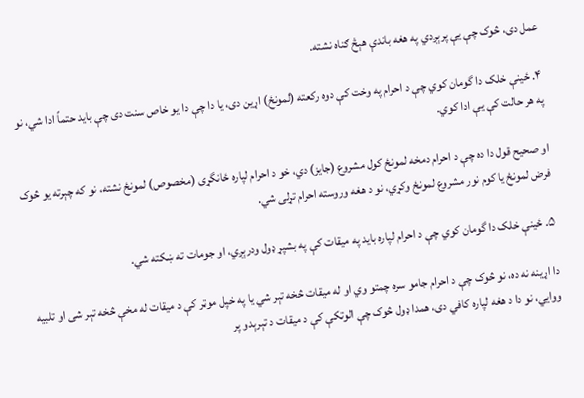عمل دی، څوک چې یې پرېږدي په هغه باندې هېڅ ګناه نشته.

۴. ځینې خلک دا گومان کوي چې د احرام په وخت کې دوه رکعته (لمونځ) اړین دی، یا دا چې دا یو خاص سنت دی چې باید حتماً ادا شي، نو په هر حالت کې يې ادا کوي.

او صحیح قول دا ده چې د احرام دمخه لمونځ کول مشروع (جایز) دي، خو د احرام لپاره ځانگړی (مخصوص) لمونځ نشته، نو که چېرته یو څوک فرض لمونځ یا کوم نور مشروع لمونځ وکړي، نو د هغه وروسته احرام تړلی شي.

۵. ځینې خلک دا گومان کوي چې د احرام لپاره باید په میقات کې په بشپړ ډول ودرېږي، او جومات ته ښکته شي.

دا اړینه نه ده، نو څوک چې د احرام جامو سره چمتو وي او له میقات څخه تېر شي یا په خپل موټر کې د میقات له مخې څخه تېر شی او تلبیه ووایي، نو دا د هغه لپاره کافي دی، همدا ډول څوک چې الوتکې کې د میقات د تېرېدو پر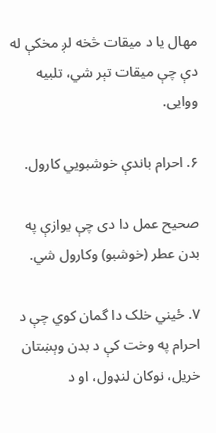مهال یا د میقات څخه لږ مخکې له دې چې میقات تېر شي، تلبیه ووایی.

۶. احرام باندې خوشبویي کارول.

صحیح عمل دا دی چې یوازې په بدن عطر (خوشبو) وکارول شي.

۷. ځیني خلک دا گمان کوي چې د احرام په وخت کې د بدن وېښتان خریل، نوكان لنډول، او د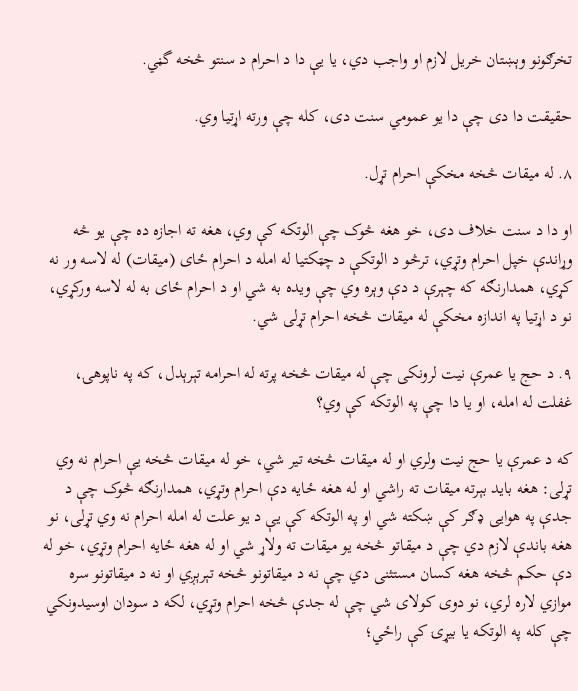تخرګونو وېښتان خریل لازم او واجب دي، یا يې دا د احرام د سنتو څخه گڼي.

حقیقت دا دی چې دا یو عمومي سنت دی، کله چې ورته اړتیا وي.

۸. له میقات څخه مخکې احرام تړل.

او دا د سنت خلاف دی، خو هغه څوک چې الوتکه کې وي، هغه ته اجازه ده چې یو څه وړاندې خپل احرام وتړي، ترڅو د الوتکې د چټکتیا له امله د احرام ځای (میقات) له لاسه ور نه کړي، همدارنګه که چېرې د دې وېره وي چې ویده به شي او د احرام ځای به له لاسه ورکړي، نو د اړتیا په اندازه مخکې له میقات څخه احرام تړلی شي.

۹. د حج یا عمرې نیت لرونکی چې له میقات څخه پرته له احرامه تېرېدل، که په ناپوهۍ، غفلت له امله، او یا دا چې په الوتکه کې وي؟

که د عمرې یا حج نیت ولري او له میقات څخه تیر شي، خو له میقات څخه یې احرام نه وي تړلی: هغه باید بېرته میقات ته راشي او له هغه ځایه دې احرام وتړي، همدارنګه څوک چې د جدې په هوایی ډګر کې ښکته شي او په الوتکه کې یې د یو علت له امله احرام نه وي تړلی، نو هغه باندې لازم دي چې د میقاتو څخه یو میقات ته ولاړ شي او له هغه ځایه احرام وتړي، خو له دې حکم څخه هغه کسان مستثنی دي چې نه د میقاتونو څخه تېرېږي او نه د میقاتونو سره موازي لاره لري، نو دوی کولای شي چې له جدې څخه احرام وتړي، لکه د سودان اوسیدونکي چې کله په الوتکه یا بیړۍ کې راځي؛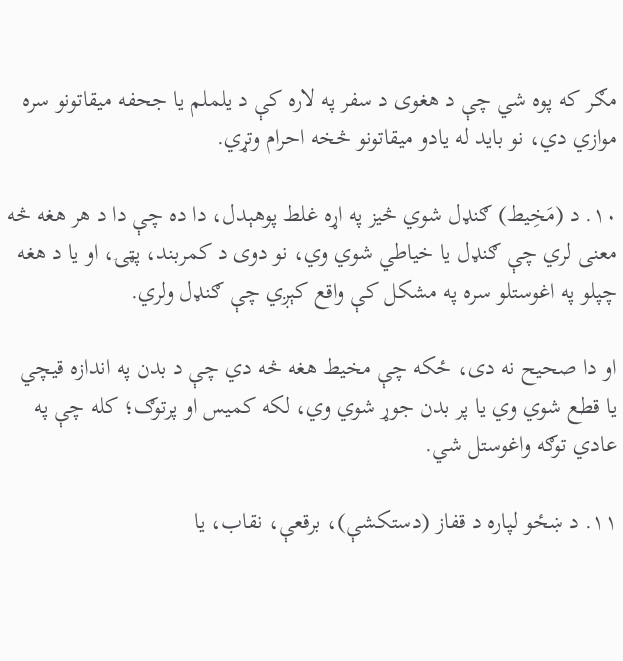مګر که پوه شي چې د هغوی د سفر په لاره کې د یلملم یا جحفه میقاتونو سره موازي دي، نو باید له یادو میقاتونو څخه احرام وتړي.

۱۰. د (مَخِيط) ګنډل شوي څیز په اړه غلط پوهېدل، دا ده چې دا د هر هغه څه معنی لري چې ګنډل یا خیاطي شوي وي، نو دوی د کمربند، پټۍ، او یا د هغه چپلو په اغوستلو سره په مشکل کې واقع کېږي چې ګنډل ولري.

او دا صحیح نه دی، ځکه چې مخيط هغه څه دي چې د بدن په اندازه قیچي یا قطع شوي وي یا پر بدن جوړ شوي وي، لکه کميس او پرتوګ؛ کله چې په عادي توګه واغوستل شي.

۱۱. د ښځو لپاره د قفاز (دستکشې)، برقعې، نقاب، یا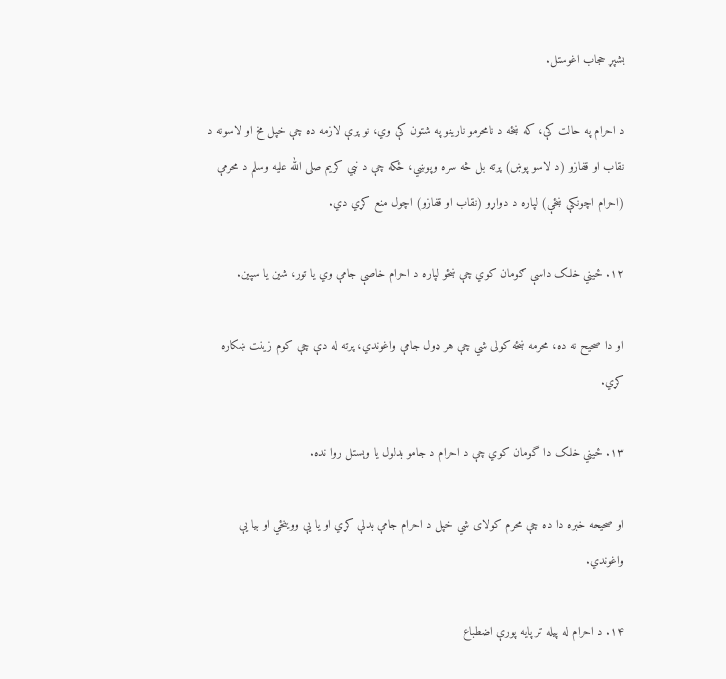بشپړ حجاب اغوستل.

د احرام په حالت کې، که ښځه د نامحرمو نارينو په شتون کې وي، نو پرې لازمه ده چې خپل مخ او لاسونه د نقاب او قفازو (د لاسو پوښ) پرته بل څه سره وپوښي، ځکه چې د نبي کریم صلى الله عليه وسلم د محرمې (احرام اچونکې ښځې) لپاره د دواړو (نقاب او قفازو) اچول منع کړي دي.

۱۲. ځیني خلک داسې ګومان کوي چې ښځو لپاره د احرام خاصې جامې وي یا تور، شین یا سپین.

او دا صحیح نه ده، محرمه ښځه کولی شي چې هر ډول جامې واغوندي، پرته له دې چې کوم زینت ښکاره کړي.

۱۳. ځيني خلک دا گومان کوي چې د احرام د جامو بدلول یا وېستل روا نده.

او صحیحه خبره دا ده چې محرم کولای شي خپل د احرام جامې بدلې کړي او یا یې ووینځي او بیا یې واغوندي.

۱۴. د احرام له پیله تر پایه پورې اضطباع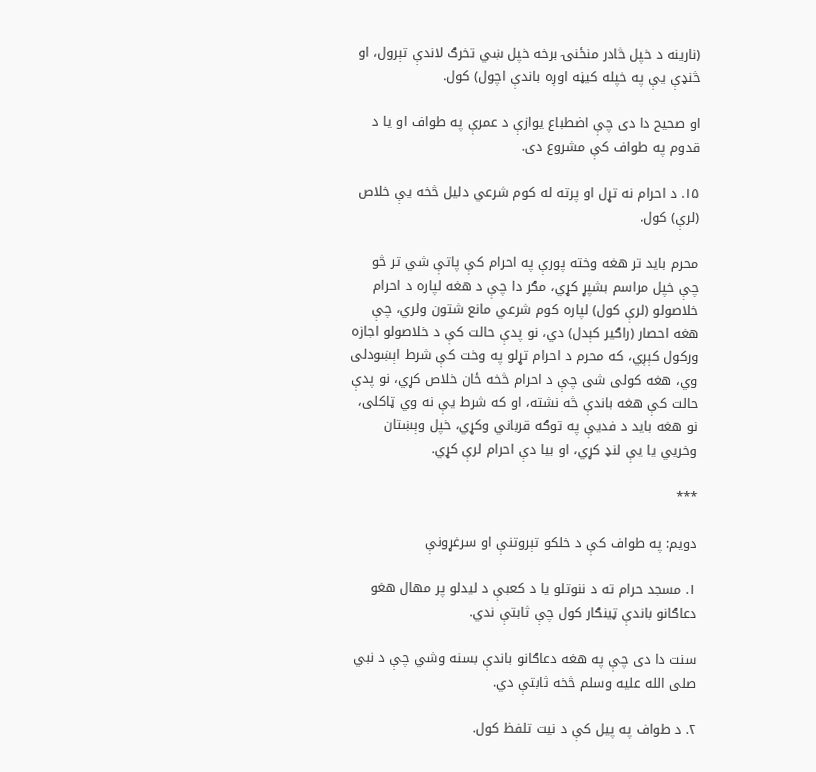(نارینه د خپل څادر منځنۍ برخه خپل ښي تخرګ لاندې تېرول، او څنډې یې په خپله کیڼه اوږه باندې اچول) کول.

او صحیح دا دی چې اضطباع یوازې د عمرې په طواف او یا د قدوم په طواف کې مشروع دی.

۱۵. د احرام نه تړل او پرته له کوم شرعي دلیل څخه یې خلاص (لرې) کول.

محرم باید تر هغه وخته پورې په احرام کې پاتې شي تر څو چې خپل مراسم بشپړ کړي، مګر دا چې د هغه لپاره د احرام خلاصولو (لرې کول) لپاره کوم شرعي مانع شتون ولري، چې هغه احصار (راګیر کېدل) دي، نو پدې حالت کې د خلاصولو اجازه ورکول کېږي، که محرم د احرام تړلو په وخت کې شرط اېښودلی وي، هغه کولی شی چې د احرام څخه ځان خلاص کړي، نو پدې حالت کې هغه باندې څه نشته، او که شرط یې نه وي ټاکلی، نو هغه باید د فدیې په توګه قرباني وکړي، خپل وېښتان وخریي یا یې لنډ کړي، او بیا دې احرام لرې کړي.

***

دویم: په طواف کې د خلکو تېروتنې او سرغړونې

۱. مسجد حرام ته د ننوتلو یا د کعبې د لیدلو پر مهال هغو دعاګانو باندې ټینګار کول چې ثابتې ندي.

سنت دا دی چې په هغه دعاګانو باندې بسنه وشي چې د نبي صلى الله عليه وسلم څخه ثابتې دي.

۲. د طواف په پیل کې د نیت تلفظ کول.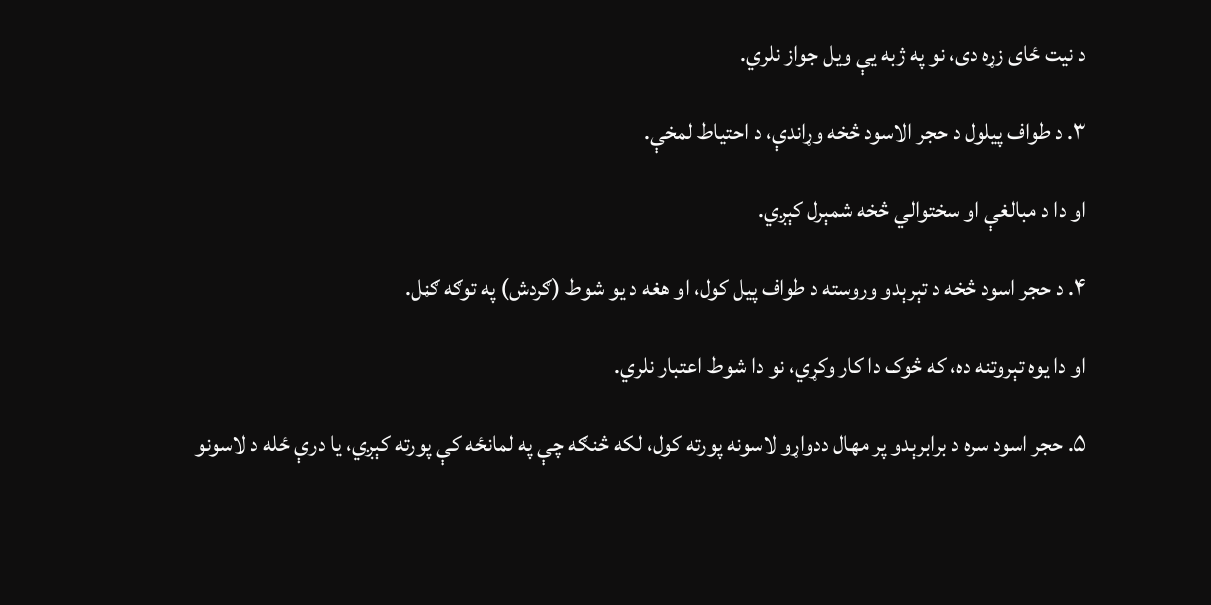د نیت ځای زړه دی، نو په ژبه یې ویل جواز نلري.

۳. د طواف پیلول د حجر الاسود څخه وړاندې، د احتیاط لمخې.

او دا د مبالغې او سختوالي څخه شمېرل کېږي.

۴. د حجر اسود څخه د تېرېدو وروسته د طواف پیل کول، او هغه د یو شوط (ګردش) په توګه ګڼل.

او دا یوه تېروتنه ده، که څوک دا کار وکړي، نو دا شوط اعتبار نلري.

۵. حجر اسود سره د برابرېدو پر مهال ددواړو لاسونه پورته کول، لکه څنګه چې په لمانځه کې پورته کېږي، یا درې ځله د لاسونو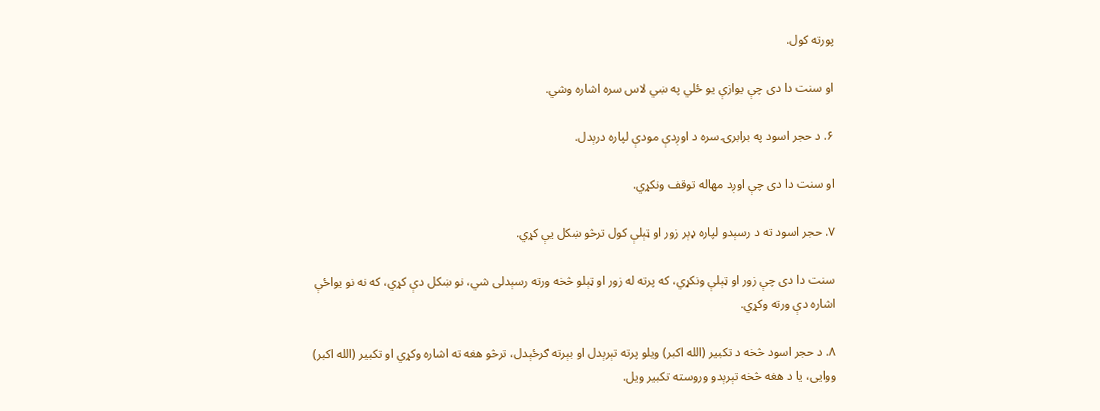پورته کول.

او سنت دا دی چې یوازې یو ځلي په ښي لاس سره اشاره وشي.

۶. د حجر اسود په برابرۍ سره د اوږدې مودې لپاره درېدل.

او سنت دا دی چې اوږد مهاله توقف ونکړي.

۷. حجر اسود ته د رسېدو لپاره ډېر زور او ټېلې کول ترڅو ښکل یې کړي.

سنت دا دی چې زور او ټېلې ونکړي، که پرته له زور او ټېلو څخه ورته رسېدلی شي، نو ښکل دې کړي، که نه نو یواځې اشاره دې ورته وکړي.

۸. د حجر اسود څخه د تکبیر (الله اکبر) ویلو پرته تېرېدل او بېرته ګرځېدل، ترڅو هغه ته اشاره وکړي او تکبیر (الله اکبر) ووایی، یا د هغه څخه تېرېدو وروسته تکبیر ویل.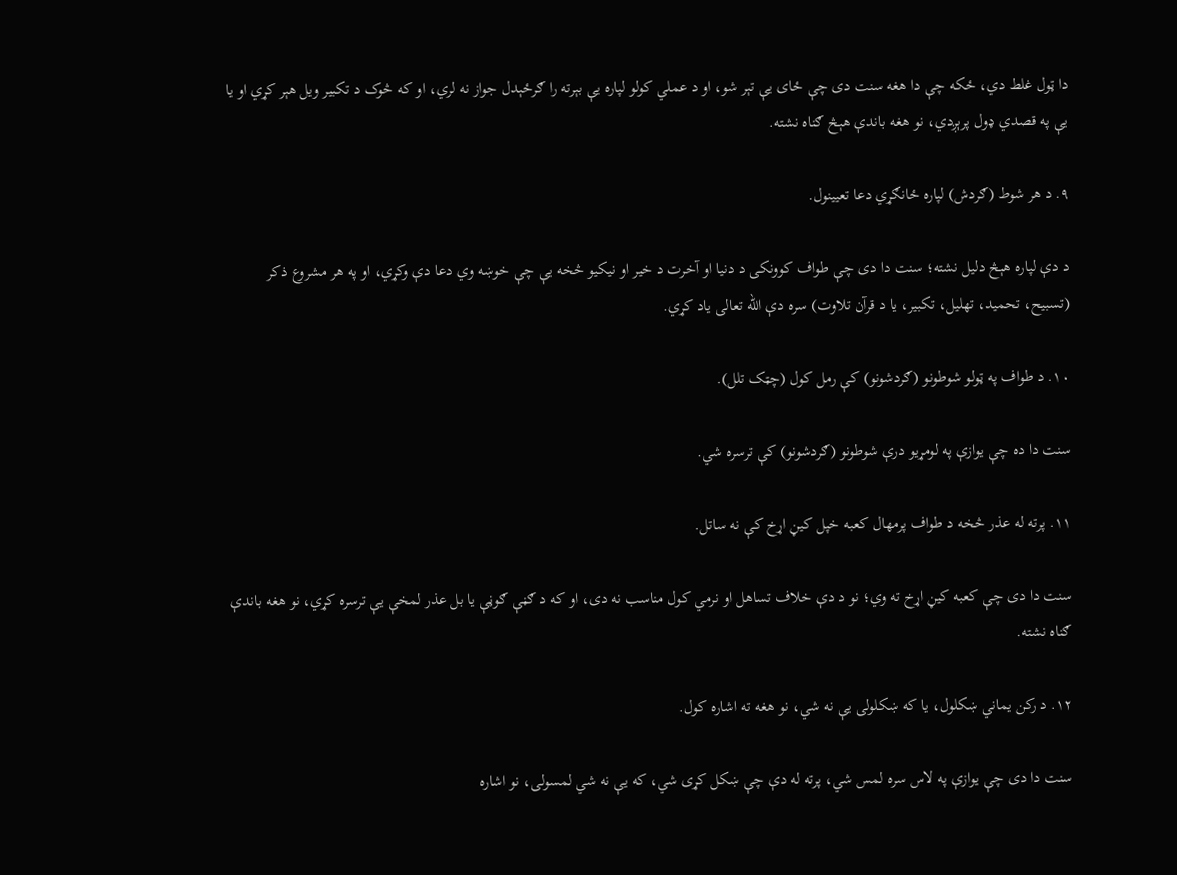دا ټول غلط دي، ځکه چې دا هغه سنت دی چې ځای یې تېر شو، او د عملي کولو لپاره یې بېرته را ګرځېدل جواز نه لري، او که څوک د تکبیر ویل هېر کړي او یا یې په قصدي ډول پرېږدي، نو هغه باندې هېڅ ګناه نشته.

۹. د هر شوط (ګردش) لپاره ځانګړي دعا تعیینول.

د دې لپاره هېڅ دلیل نشته؛ سنت دا دی چې طواف کوونکی د دنیا او آخرت د خیر او نیکیو څخه یې چې خوښه وي دعا دې وکړي، او په هر مشروع ذکر (تسبیح، تحمید، تهلیل، تکبیر، یا د قرآن تلاوت) سره دې الله تعالی یاد کړي.

۱۰. د طواف په ټولو شوطونو (ګردشونو) کې رمل کول (چټک تلل).

سنت دا ده چې یوازې په لومړيو درې شوطونو (ګردشونو) کې ترسره شي.

۱۱. پرته له عذر څخه د طواف پرمهال کعبه خپل کیڼ اړخ کې نه ساتل.

سنت دا دی چې کعبه کیڼ اړخ ته وي؛ نو د دې خلاف تساهل او نرمي کول مناسب نه دی، او که د ګڼې ګوڼې یا بل عذر لمخې یې ترسره کړي، نو هغه باندې ګناه نشته.

۱۲. د رکن یماني ښکلول، یا که ښکلولی یې نه شي، نو هغه ته اشاره کول.

سنت دا دی چې یوازې په لاس سره لمس شي، پرته له دې چې ښکل کړی شي، که یې نه شي لمسولی، نو اشاره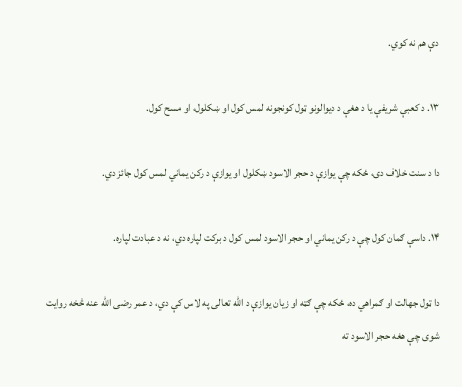دې هم نه کوي.

۱۳. د کعبې شریفې یا د هغې د دیوالونو ټول کونجونه لمس کول او ښکلول، او مسح کول.

دا د سنت خلاف دی، ځکه چې یوازې د حجر الاسود ښکلول او یوازې د رکن یماني لمس کول جائز دي.

۱۴. داسې ګمان کول چې د رکن یماني او حجر الاسود لمس کول د برکت لپاره دي، نه د عبادت لپاره.

دا ټول جهالت او ګمراهي ده، ځکه چې ګټه او زیان یوازې د الله تعالی په لاس کې دي، د عمر رضی الله عنه څخه روایت شوی چې هغه حجر الاسود ته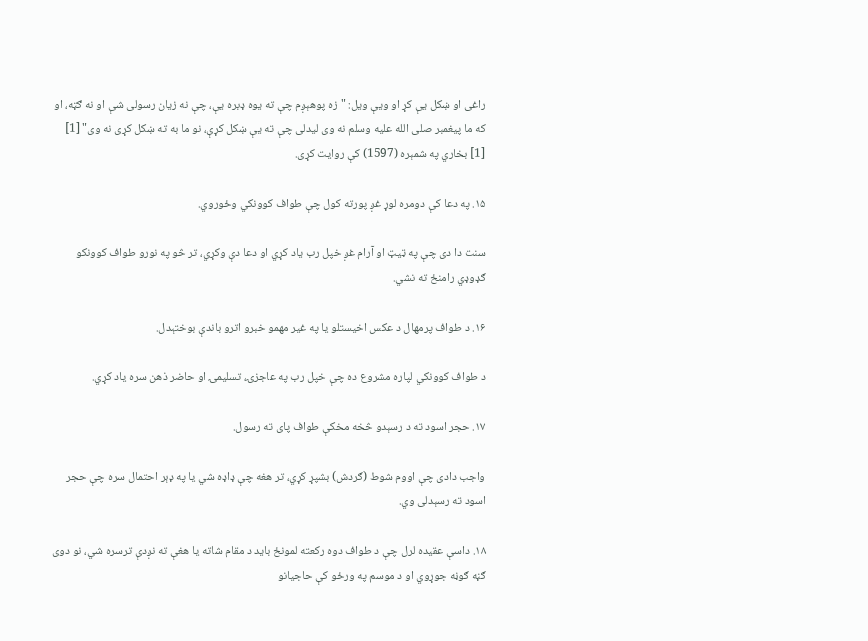راغی او ښکل یې کړ او ویې ویل: "زه پوهېږم چې ته یوه ډبره یې، چې نه زیان رسولی شې او نه ګټه، او که ما پیغمبر صلی الله علیه وسلم نه وی لیدلی چې ته یې ښکل کړې، نو ما به ته ښکل کړی نه وی" [1] [1] بخاري په شمېره (1597) کې روایت کړی.

۱۵. په دعا کې دومره لوړ غږ پورته کول چې طواف کوونکي وځوروي.

سنت دا دی چې په ټیټ او آرام غږ خپل رب یاد کړي او دعا دې وکړي، تر څو په نورو طواف کوونکو ګډوډي رامنځ ته نشي.

۱۶. د طواف پرمهال د عکس اخیستلو یا په غیر مهمو خبرو اترو باندې بوختېدل.

د طواف کوونکي لپاره مشروع ده چې خپل رب په عاجزۍ، تسلیمۍ او حاضر ذهن سره یاد کړي.

۱۷. حجر اسود ته د رسېدو څخه مخکې طواف پای ته رسول.

واجب دادی چې اووم شوط (ګردش) بشپړ کړي، تر هغه چې ډاډه شي یا په ډېر احتمال سره چې حجر اسود ته رسېدلی وي.

۱۸. داسې عقیده لرل چې د طواف دوه رکعته لمونځ باید د مقام شاته یا هغې ته نږدې ترسره شي، نو دوی ګڼه ګوڼه جوړوي او د موسم په ورځو کې حاجیانو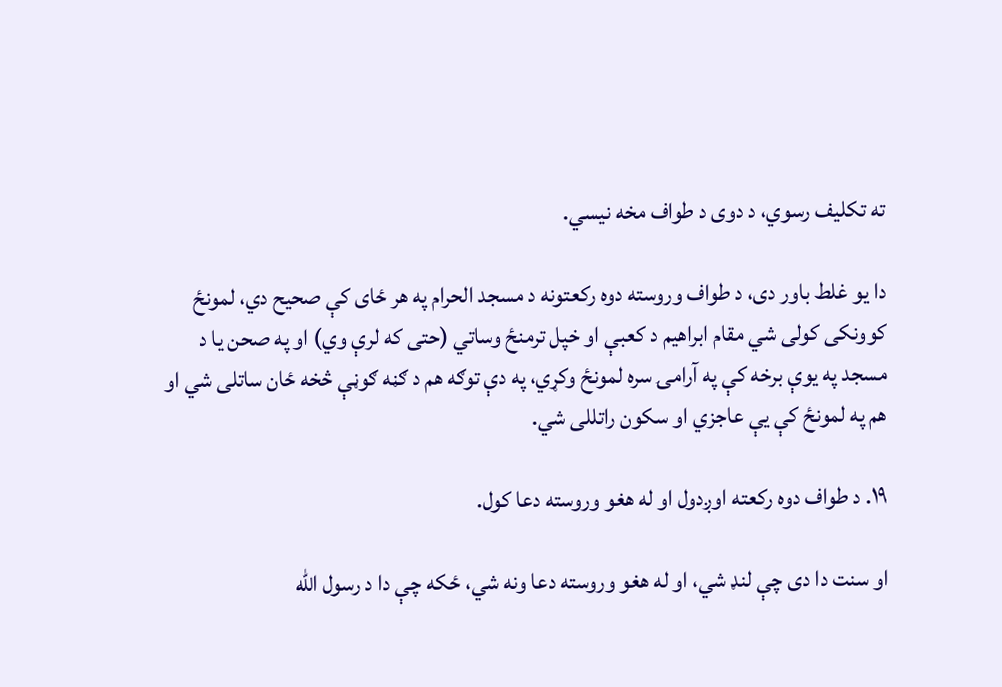ته تکلیف رسوي، د دوی د طواف مخه نیسي.

دا یو غلط باور دی، د طواف وروسته دوه رکعتونه د مسجد الحرام په هر ځای کې صحیح دي، لمونځ کوونکی کولی شي مقام ابراهیم د کعبې او خپل ترمنځ وساتي (حتی که لرې وي) او په صحن یا د مسجد په یوې برخه کې په آرامۍ سره لمونځ وکړي، په دې توګه هم د ګڼه ګوڼې څخه ځان ساتلی شي او هم په لمونځ کې یې عاجزي او سکون راتللی شي.

۱۹. د طواف دوه رکعته اوږدول او له هغو وروسته دعا کول.

او سنت دا دی چې لنډ شي، او له هغو وروسته دعا ونه شي، ځکه چې دا د رسول الله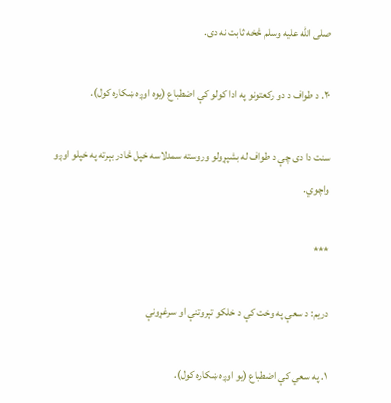صلی الله علیه وسلم څخه ثابت نه دی.

۲۰. د طواف د دو رکعتونو په ادا کولو کې اضطباع (یوه اوږه ښکاره کول).

سنت دا دی چې د طواف له بشپړولو وروسته سمدلاسه خپل څادر بېرته په خپلو اوږو واچوي.

***

دریم: د سعې په وخت کې د خلکو تېروتنې او سرغړونې

۱. په سعي کې اضطباع (یو اوږه ښکاره کول).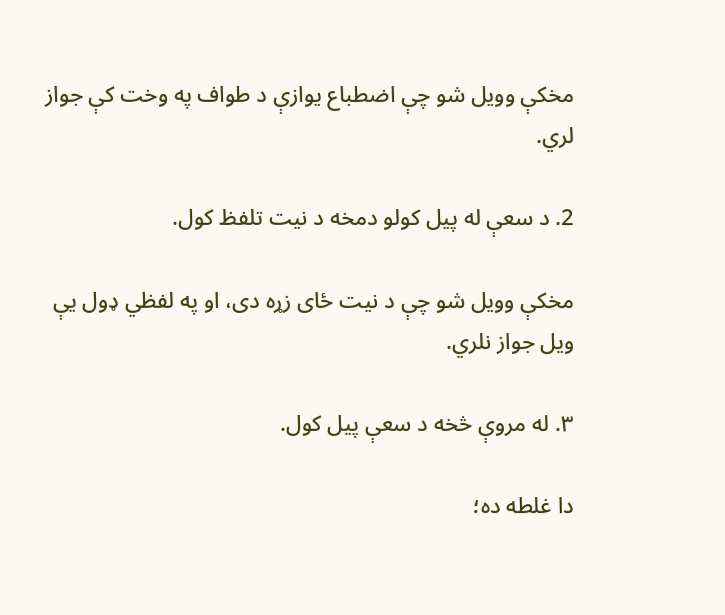مخکې وویل شو چې اضطباع یوازې د طواف په وخت کې جواز لري.

2. د سعې له پیل کولو دمخه د نیت تلفظ کول.

مخکې وویل شو چې د نیت ځای زړه دی، او په لفظي ډول یې ویل جواز نلري.

۳. له مروې څخه د سعې پیل کول.

دا غلطه ده؛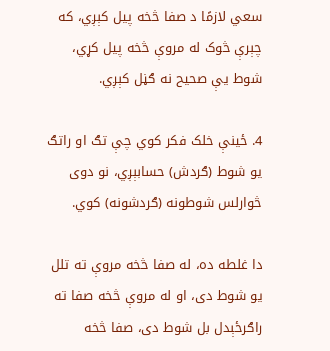سعي لازمًا د صفا څخه پیل کېږي، که چېرې څوک له مروې څخه پیل کړي، شوط یې صحیح نه ګڼل کېږي.

4. ځینې خلک فکر کوي چې تګ او راتګ یو شوط (ګردش) حسابېږي، نو دوی څوارلس شوطونه (ګردشونه) کوي.

دا غلطه ده، له صفا څخه مروې ته تلل یو شوط دی، او له مروې څخه صفا ته راګرځېدل بل شوط دی، صفا څخه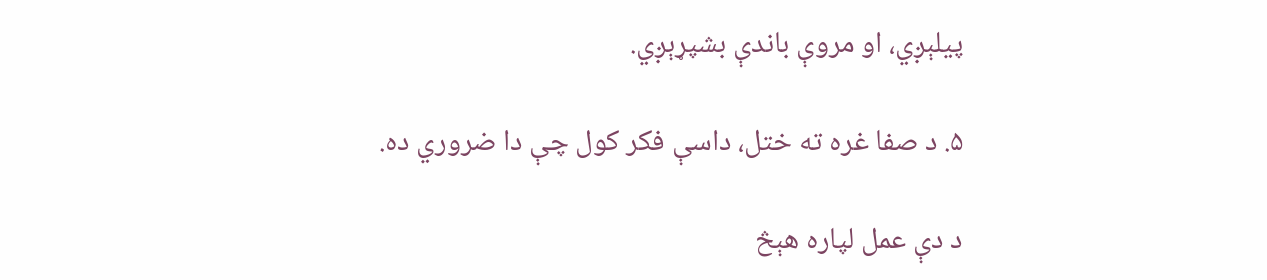پیلېږي، او مروې باندې بشپړېږي.

۵. د صفا غره ته ختل، داسې فکر کول چې دا ضروري ده.

د دې عمل لپاره هېڅ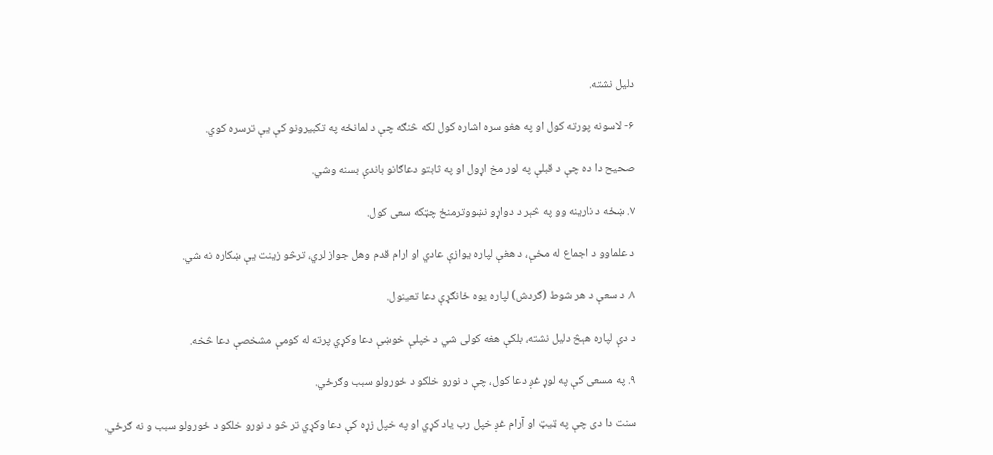دلیل نشته.

۶- لاسونه پورته کول او په هغو سره اشاره کول لکه څنګه چې د لمانځه په تکبیرونو کې یې ترسره کوي.

صحیح دا ده چې د قبلې په لور مخ اړول او په ثابتو دعاګانو باندې بسنه وشي.

۷. ښځه د نارینه وو په څېر د دواړو نښووترمنځ چټکه سعی کول.

د علماوو د اجماع له مخې، د هغې لپاره یوازې عادي او ارام قدم وهل جواز لري، ترڅو زینت یې ښکاره نه شي.

۸. د سعې د هر شوط (ګردش) لپاره یوه ځانګړې دعا تعینول.

د دې لپاره هېڅ دلیل نشته، بلکې هغه کولی شي د خپلې خوښې دعا وکړي پرته له کومې مشخصې دعا څخه.

۹. په مسعی کې په لوړ غږ دعا کول، چې د نورو خلکو د ځورولو سبب وګرځي.

سنت دا دی چې په ټیټ او آرام غږ خپل رب یاد کړي او په خپل زړه کې دعا وکړي تر څو د نورو خلکو د ځورولو سبب و نه ګرځي.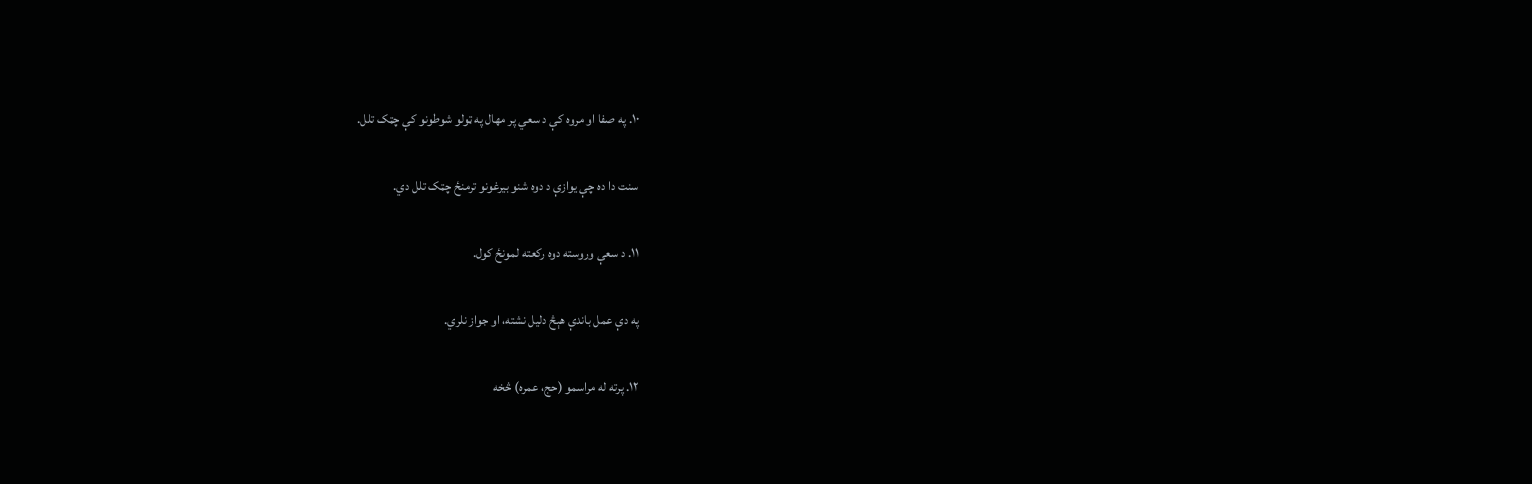۱۰. په صفا او مروه کې د سعي پر مهال په ټولو شوطونو کې چټک تلل.

سنت دا ده چې یوازې د دوه شنو بیرغونو ترمنځ چټک تلل دي.

۱۱. د سعې وروسته دوه رکعته لمونځ کول.

په دې عمل باندې هېڅ دلیل نشته، او جواز نلري.

۱۲. پرته له مراسمو (حج، عمره) څخه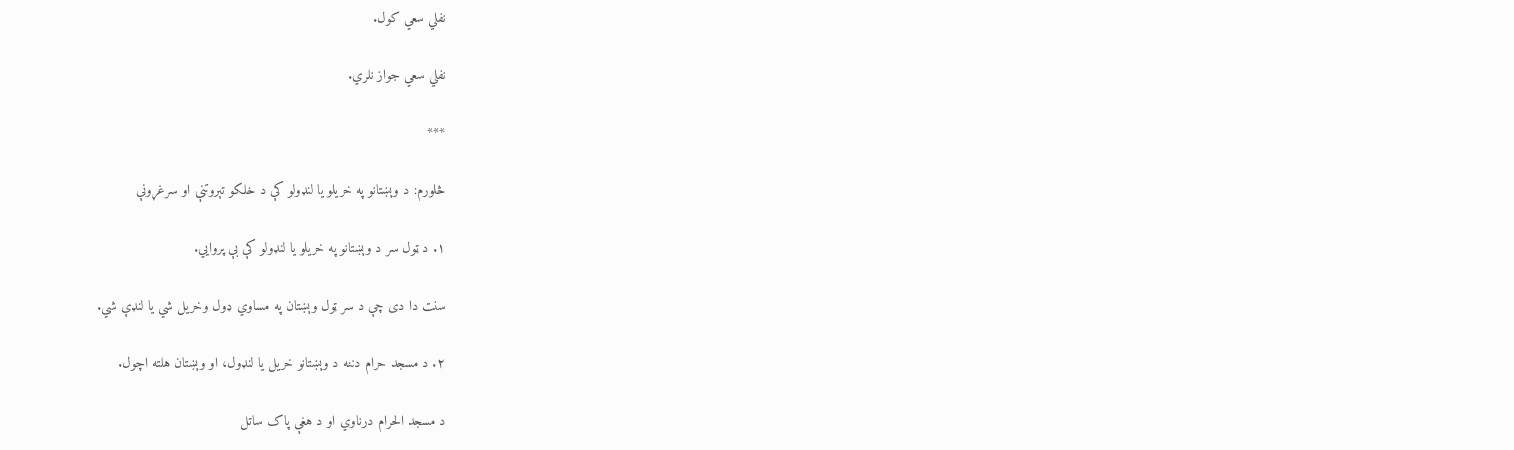نفلي سعي کول.

نفلي سعي جواز نلري.

***

څلورم: د وېښتانو په خریلو یا لنډولو کې د خلکو تېروتنې او سرغړونې

۱. د ټول سر د وېښتانو په خریلو یا لنډولو کې بې پروايي.

سنت دا دی چې د سر ټول وېښتان په مساوي ډول وخریل شي یا لنډې شي.

۲. د مسجد حرام دننه د وېښتانو خریل یا لنډول، او وېښتان هلته اچول.

د مسجد الحرام درناوي او د هغې پاک ساتل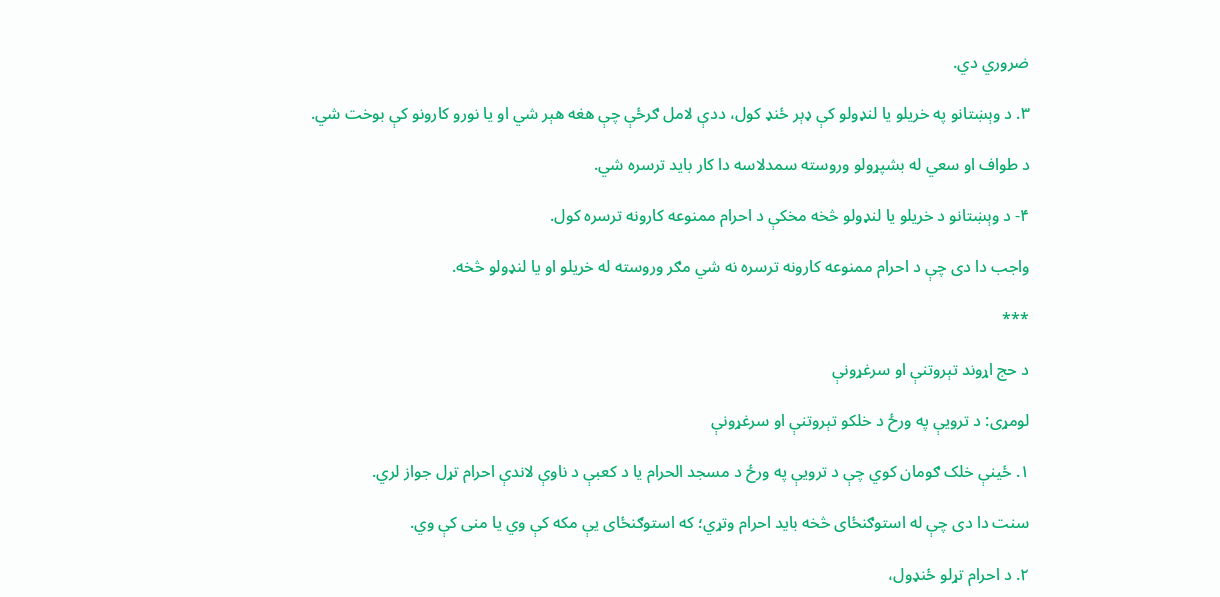ضروري دي.

۳. د وېښتانو په خریلو یا لنډولو کې ډېر ځنډ کول، ددې لامل ګرځې چې هغه هېر شي او یا نورو کارونو کې بوخت شي.

د طواف او سعي له بشپړولو وروسته سمدلاسه دا کار باید ترسره شي.

۴- د وېښتانو د خریلو یا لنډولو څخه مخکې د احرام ممنوعه کارونه ترسره کول.

واجب دا دی چې د احرام ممنوعه کارونه ترسره نه شي مګر وروسته له خریلو او یا لنډولو څخه.

***

د حج اړوند تېروتنې او سرغړونې

لومړی: د ترویې په ورځ د خلکو تېروتنې او سرغړونې

۱. ځینې خلک ګومان کوي چې د ترویې په ورځ د مسجد الحرام یا د کعبې د ناوې لاندې احرام تړل جواز لري.

سنت دا دی چې له استوګنځای څخه باید احرام وتړي؛ که استوګنځای یې مکه کې وي یا منی کې وي.

۲. د احرام تړلو ځنډول،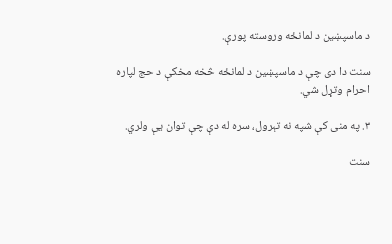د ماسپښین د لمانځه وروسته پورې.

سنت دا دی چې د ماسپښین د لمانځه څخه مخکې د حج لپاره احرام وتړل شي.

۳. په منی کې شپه نه تېرول، سره له دې چې توان یې ولري.

سنت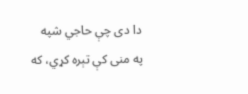دا دی چې حاجي شپه په منى کې تېره کړي، که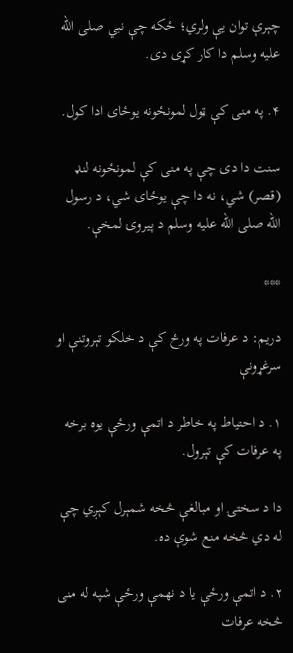چېرې توان یې ولري؛ ځکه چې نبي صلی الله علیه وسلم دا کار کړی دی.

۴. په منی کې ټول لمونځونه یوځای ادا کول.

سنت دا دی چې په منی کې لمونځونه لنډ (قصر) شي، نه دا چې یوځای شي، د رسول الله صلی الله علیه وسلم د پیروۍ لمخې.

***

دریم: د عرفات په ورځ کې د خلکو تېروتنې او سرغړونې

۱. د احتیاط په خاطر د اتمې ورځې یوه برخه په عرفات کې تېرول.

دا د سختۍ او مبالغې څخه شمېرل کېږي چې له دي څخه منع شوې ده.

۲. د اتمې ورځې یا د نهمې ورځې شپه له منى څخه عرفات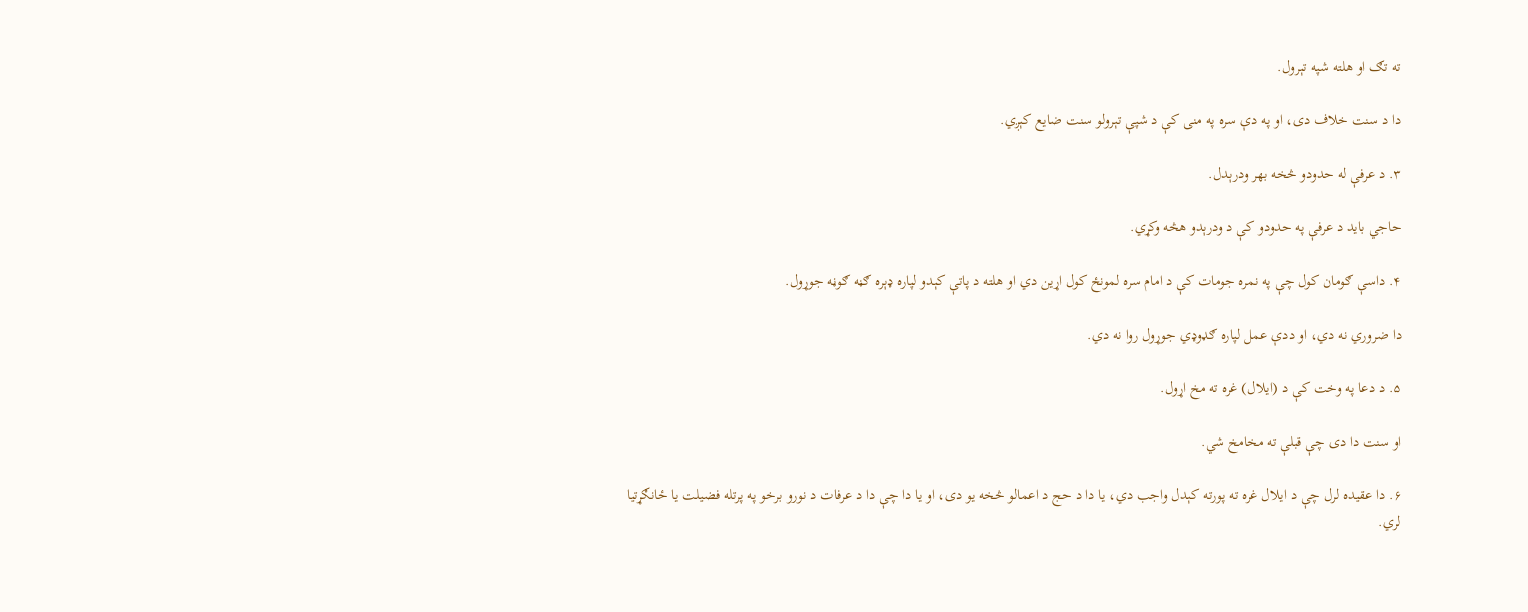ته تګ او هلته شپه تېرول.

دا د سنت خلاف دی، او په دې سره په منى کې د شپې تېرولو سنت ضایع کېږي.

۳. د عرفې له حدودو څخه بهر ودرېدل.

حاجي باید د عرفې په حدودو کې د ودرېدو هڅه وکړي.

۴. داسې ګومان کول چې په نمره جومات کې د امام سره لمونځ کول اړین دي او هلته د پاتې کېدو لپاره ډېره ګڼه ګوڼه جوړول.

دا ضروري نه دي، او ددې عمل لپاره ګډوډي جوړول روا نه دي.

۵. د دعا په وخت کې د (ایلال) غره ته مخ اړول.

او سنت دا دی چې قبلې ته مخامخ شي.

۶. دا عقیده لرل چې د ایلال غره ته پورته کېدل واجب دي، یا دا د حج د اعمالو څخه یو دی، او یا دا چې دا د عرفات د نورو برخو په پرتله فضیلت یا ځانګړتیا لري.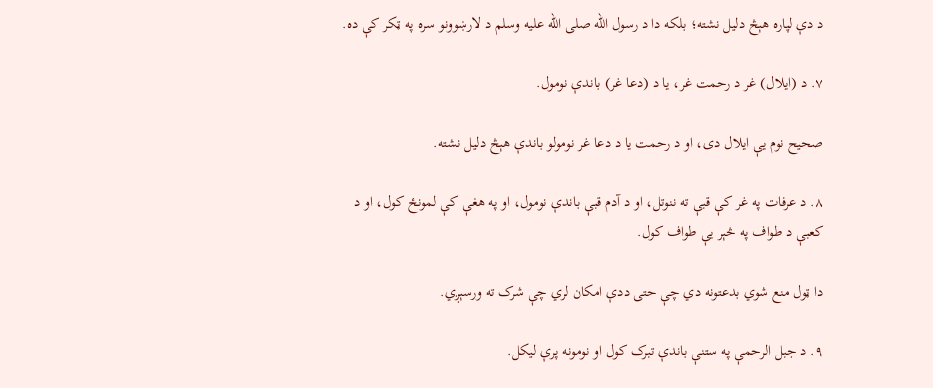د دې لپاره هېڅ دلیل نشته؛ بلکه دا د رسول الله صلی الله علیه وسلم د لارښوونو سره په ټکر کې ده.

۷. د (ایلال) غر د رحمت غر، یا د (دعا غر) باندې نومول.

صحیح نوم یې ایلال دی، او د رحمت یا د دعا غر نومولو باندې هېڅ دلیل نشته.

۸. د عرفات په غر کې قبې ته ننوتل، او د آدم قبې باندې نومول، او په هغې کې لمونځ کول، او د کعبې د طواف په څېر یې طواف کول.

دا ټول منع شوي بدعتونه دي چې حتی ددې امکان لري چې شرک ته ورسېږي.

۹. د جبل الرحمې په ستنې باندې تبرک کول او نومونه پرې لیکل.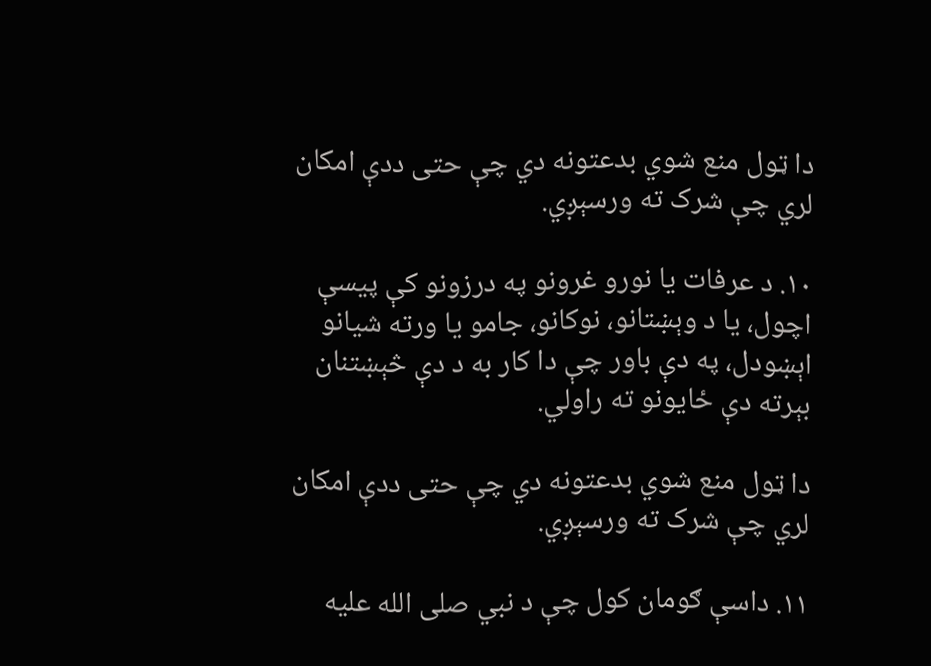دا ټول منع شوي بدعتونه دي چې حتی ددې امکان لري چې شرک ته ورسېږي.

۱۰. د عرفات یا نورو غرونو په درزونو کې پیسې اچول، یا د وېښتانو، نوکانو، جامو یا ورته شیانو اېښودل، په دې باور چې دا کار به د دې څېښتنان بېرته دې ځایونو ته راولي.

دا ټول منع شوي بدعتونه دي چې حتی ددې امکان لري چې شرک ته ورسېږي.

۱۱. داسې ګومان کول چې د نبي صلى الله عليه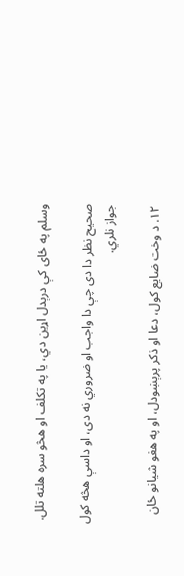وسلم په ځای کې درېدل اړین دي، یا په تکلف او هڅو سره هلته تلل.

صحیح نظر دا دی چې دا واجب او ضروري نه دی، او داسې هڅه کول جواز نلري.

۱۲. د وخت ضایع کول، دعا او ذکر پرېښودل، او په هغو شیانو ځان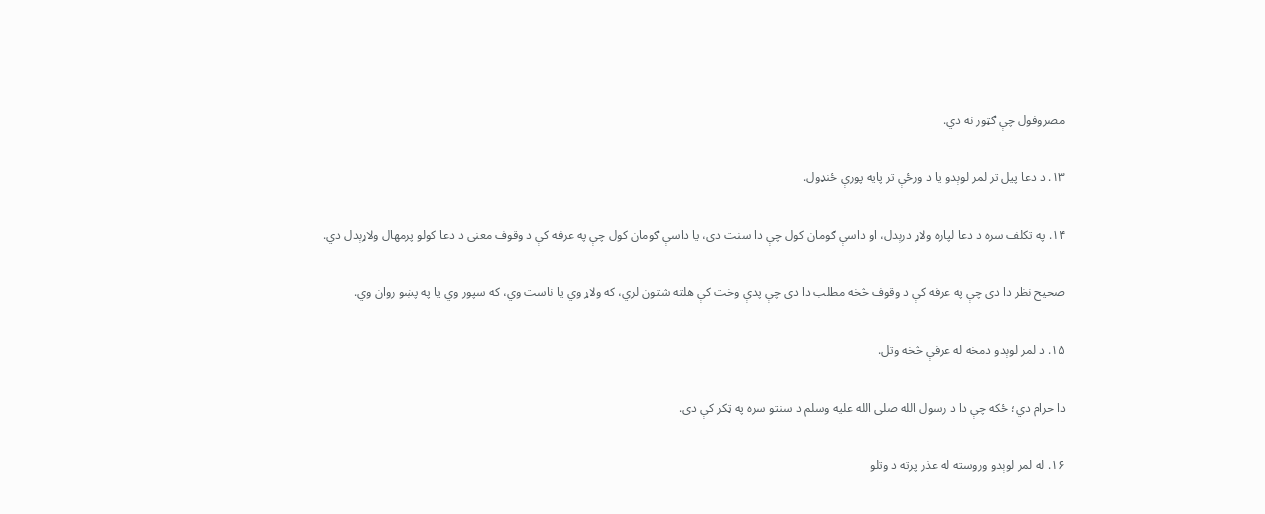مصروفول چې ګټور نه دي.

۱۳. د دعا پیل تر لمر لوېدو یا د ورځې تر پایه پورې ځنډول.

۱۴. په تکلف سره د دعا لپاره ولاړ درېدل، او داسې ګومان کول چې دا سنت دی، یا داسې ګومان کول چې په عرفه کې د وقوف معنی د دعا کولو پرمهال ولاړېدل دي.

صحیح نظر دا دی چې په عرفه کې د وقوف څخه مطلب دا دی چې پدې وخت کې هلته شتون لري، که ولاړ وي یا ناست وي، که سپور وي یا په پښو روان وي.

۱۵. د لمر لوېدو دمخه له عرفې څخه وتل.

دا حرام دي؛ ځکه چې دا د رسول الله صلی الله علیه وسلم د سنتو سره په ټکر کې دی.

۱۶. له لمر لوېدو وروسته له عذر پرته د وتلو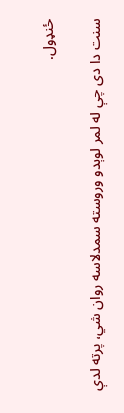ځنډول.

سنت دا دی چې له لمر لوېدو وروسته سمدلاسه روان شي، پرته لدې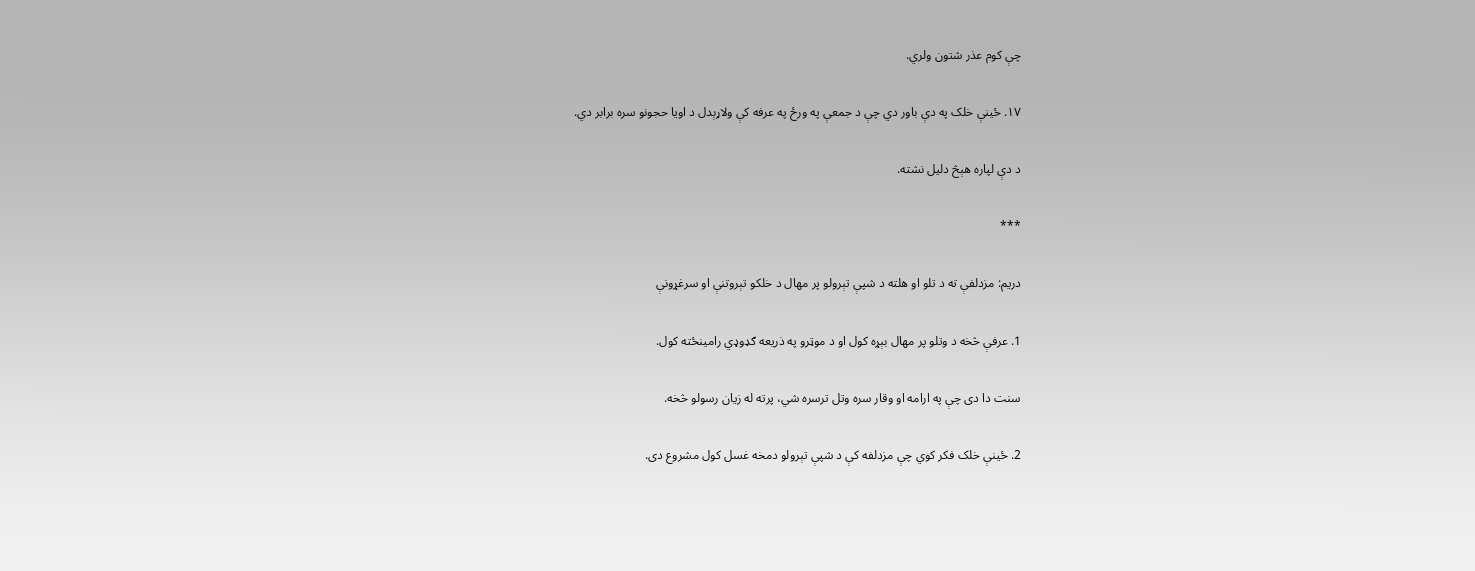چې کوم عذر شتون ولري.

۱۷. ځینې خلک په دې باور دي چې د جمعې په ورځ په عرفه کې ولاړېدل د اویا حجونو سره برابر دي.

د دې لپاره هېڅ دلیل نشته.

***

دریم: مزدلفې ته د تلو او هلته د شپې تېرولو پر مهال د خلکو تېروتنې او سرغړونې

1. عرفې څخه د وتلو پر مهال بېړه کول او د موټرو په ذریعه ګډوډي رامینځته کول.

سنت دا دی چې په ارامه او وقار سره وتل ترسره شي، پرته له زیان رسولو څخه.

2. ځینې خلک فکر کوي چې مزدلفه کې د شپې تېرولو دمخه غسل کول مشروع دی.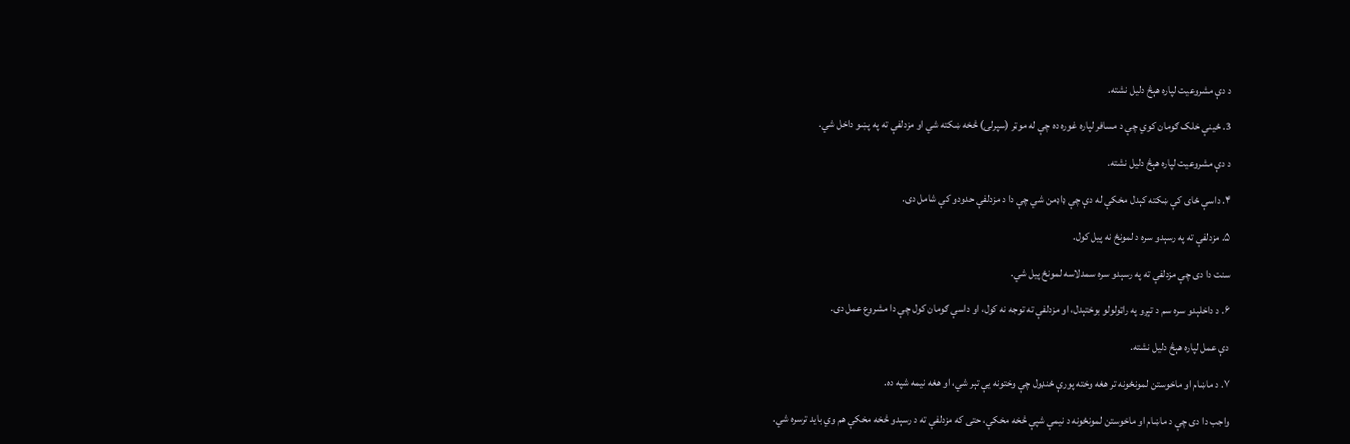د دې مشروعیت لپاره هېڅ دلیل نشته.

3. ځینې خلک ګومان کوي چې د مسافر لپاره غوره ده چې له موټر (سپرلۍ) څخه ښکته شي او مزدلفې ته په پښو داخل شي.

د دې مشروعیت لپاره هېڅ دلیل نشته.

۴. داسې ځای کې ښکته کېدل مخکې له دې چې ډاډمن شي چې دا د مزدلفې حدودو کې شامل دی.

۵. مزدلفې ته په رسېدو سره د لمونځ نه پیل کول.

سنت دا دی چې مزدلفې ته په رسېدو سره سمدلاسه لمونځ پیل شي.

۶. د داخلېدو سره سم د تېږو په راټولولو بوختېدل، او مزدلفې ته توجه نه کول، او داسې ګومان کول چې دا مشروع عمل دی.

دې عمل لپاره هېڅ دلیل نشته.

۷. د ماښام او ماخوستن لمونځونه تر هغه وخته پورې ځنډول چې وختونه یې تېر شي، او هغه نیمه شپه ده.

واجب دا دی چې د ماښام او ماخوستن لمونځونه د نیمې شپې څخه مخکې، حتی که مزدلفې ته د رسېدو څخه مخکې هم وي باید ترسره شي.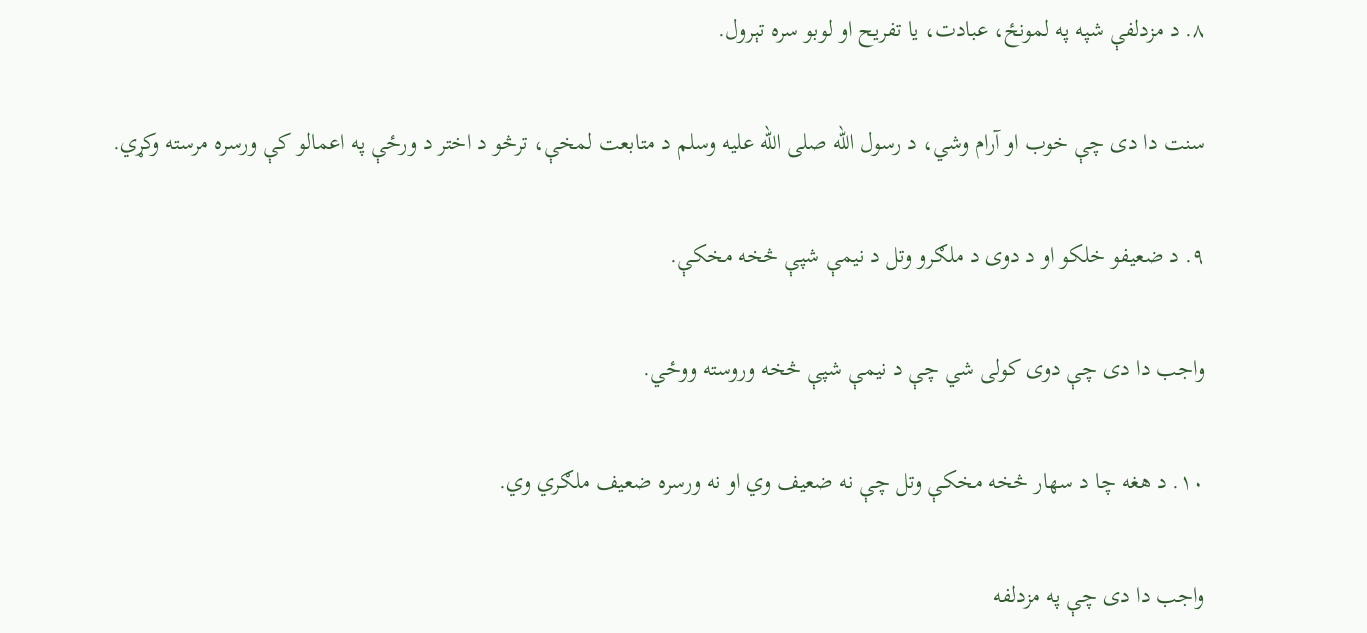۸. د مزدلفې شپه په لمونځ، عبادت، یا تفریح او لوبو سره تېرول.

سنت دا دی چې خوب او آرام وشي، د رسول الله صلی الله علیه وسلم د متابعت لمخې، ترڅو د اختر د ورځې په اعمالو کې ورسره مرسته وکړي.

۹. د ضعیفو خلکو او د دوی د ملګرو وتل د نیمې شپې څخه مخکې.

واجب دا دی چې دوی کولی شي چې د نیمې شپې څخه وروسته ووځي.

۱۰. د هغه چا د سهار څخه مخکې وتل چې نه ضعیف وي او نه ورسره ضعیف ملګري وي.

واجب دا دی چې په مزدلفه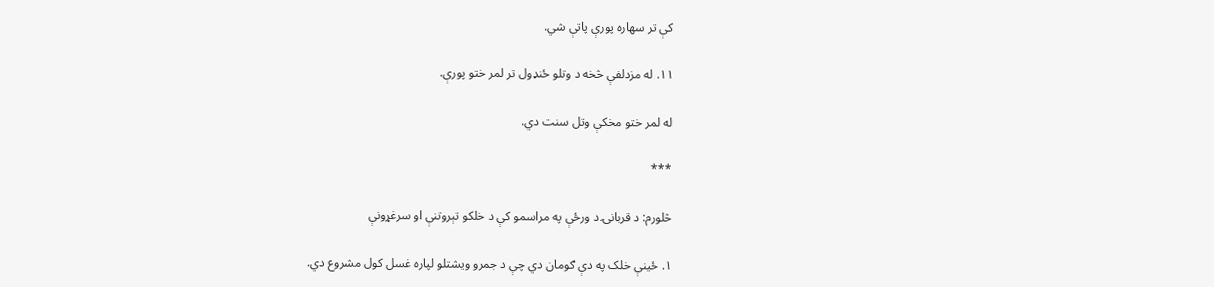کې تر سهاره پورې پاتې شي.

۱۱. له مزدلفې څخه د وتلو ځنډول تر لمر ختو پورې.

له لمر ختو مخکې وتل سنت دي.

***

څلورم: د قربانۍ د ورځې په مراسمو کې د خلکو تېروتنې او سرغړونې

۱. ځینې خلک په دې ګومان دي چې د جمرو ویشتلو لپاره غسل کول مشروع دي.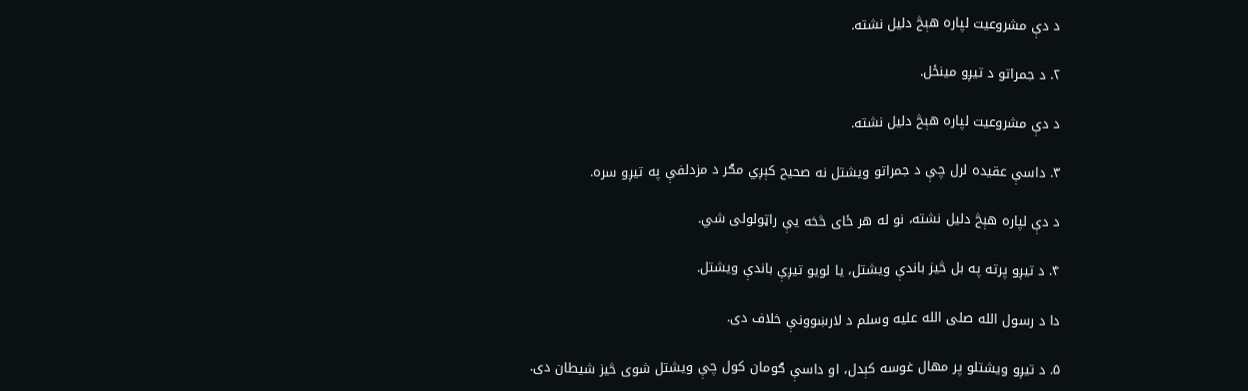د دې مشروعیت لپاره هېڅ دلیل نشته.

۲. د جمراتو د تیږو مینځل.

د دې مشروعیت لپاره هېڅ دلیل نشته.

۳. داسې عقیده لرل چې د جمراتو ویشتل نه صحیح کېږي مګر د مزدلفې په تیږو سره.

د دې لپاره هېڅ دلیل نشته، نو له هر ځای څخه یې راټولولی شي.

۴. د تیږو پرته په بل څیز باندې ویشتل، یا لویو تیږې باندې ویشتل.

دا د رسول الله صلی الله علیه وسلم د لارښوونې خلاف دی.

۵. د تیږو ویشتلو پر مهال غوسه کېدل، او داسې ګومان کول چې ویشتل شوی څیز شیطان دی.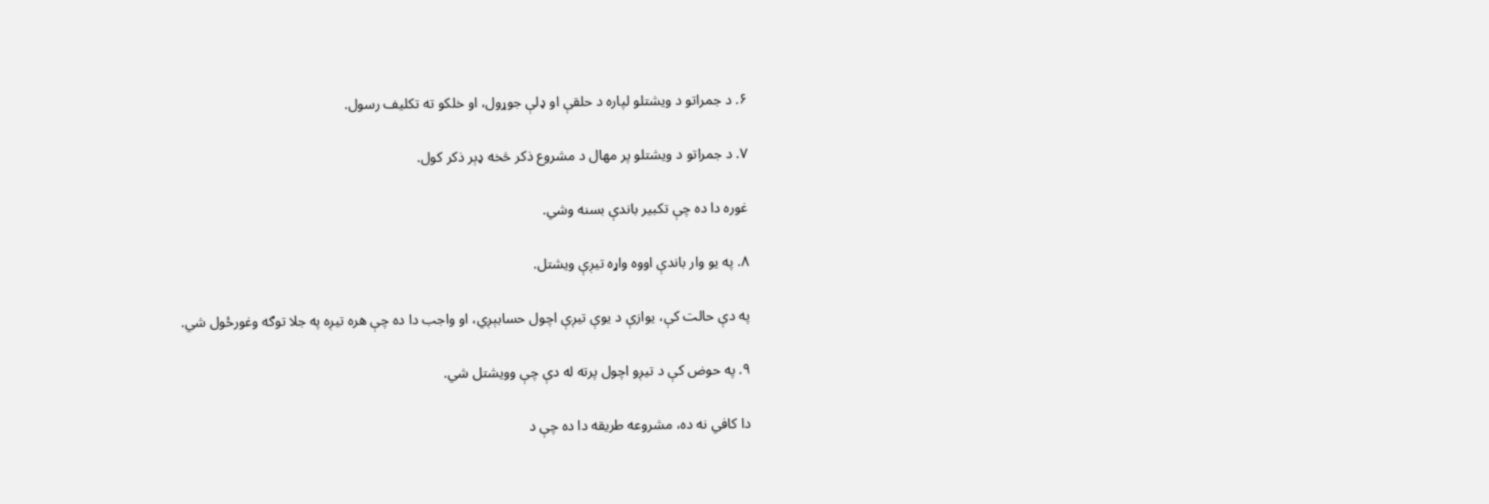۶. د جمراتو د ویشتلو لپاره د حلقې او ډلې جوړول، او خلکو ته تکلیف رسول.

۷. د جمراتو د ویشتلو پر مهال د مشروع ذکر څخه ډېر ذکر کول.

غوره دا ده چې تکبیر باندې بسنه وشي.

۸. په یو وار باندې اووه واړه تیږې ویشتل.

په دې حالت کې، یوازې د یوې تیږې اچول حسابېږي، او واجب دا ده چې هره تیږه په جلا توګه وغورځول شي.

۹. په حوض کې د تیږو اچول پرته له دې چې وویشتل شي.

دا کافي نه ده، مشروعه طریقه دا ده چې د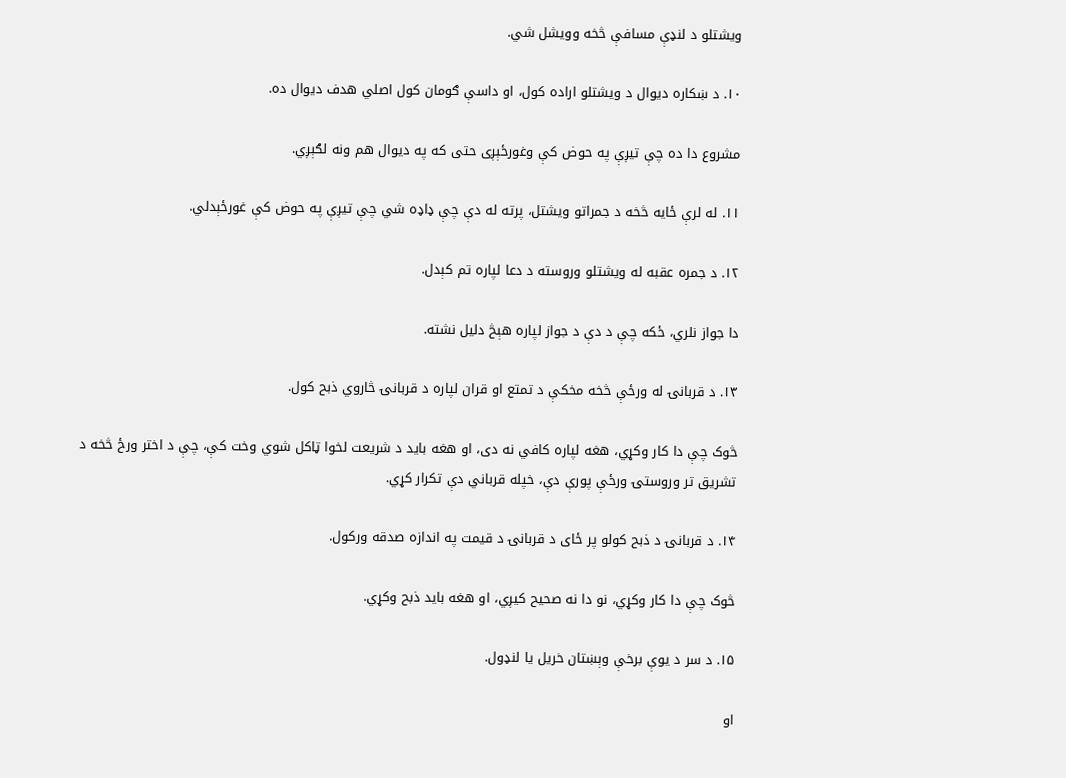ویشتلو د لنډې مسافې څخه وویشل شي.

۱۰. د ښکاره دیوال د ویشتلو اراده کول، او داسې ګومان کول اصلي هدف دیوال ده.

مشروع دا ده چې تیږې په حوض کې وغورځېږی حتی که په دیوال هم ونه لګېږي.

۱۱. له لرې ځایه څخه د جمراتو ویشتل، پرته له دې چې ډاډه شي چې تیږې په حوض کې غورځېدلي.

۱۲. د جمره عقبه له ویشتلو وروسته د دعا لپاره تم کېدل.

دا جواز نلري، ځکه چې د دې د جواز لپاره هېڅ دلیل نشته.

۱۳. د قربانۍ له ورځې څخه مخکې د تمتع او قران لپاره د قربانۍ څاروي ذبح کول.

څوک چې دا کار وکړي، هغه لپاره کافي نه دی، او هغه باید د شریعت لخوا ټاکل شوي وخت کې، چې د اختر ورځ څخه د تشریق تر وروستۍ ورځې پورې دې، خپله قرباني دې تکرار کړي.

۱۴. د قربانۍ د ذبح کولو پر ځای د قربانۍ د قیمت په اندازه صدقه ورکول.

څوک چې دا کار وکړي، نو دا نه صحیح کیږي، او هغه باید ذبح وکړي.

۱۵. د سر د یوې برخې وېښتان خریل یا لنډول.

او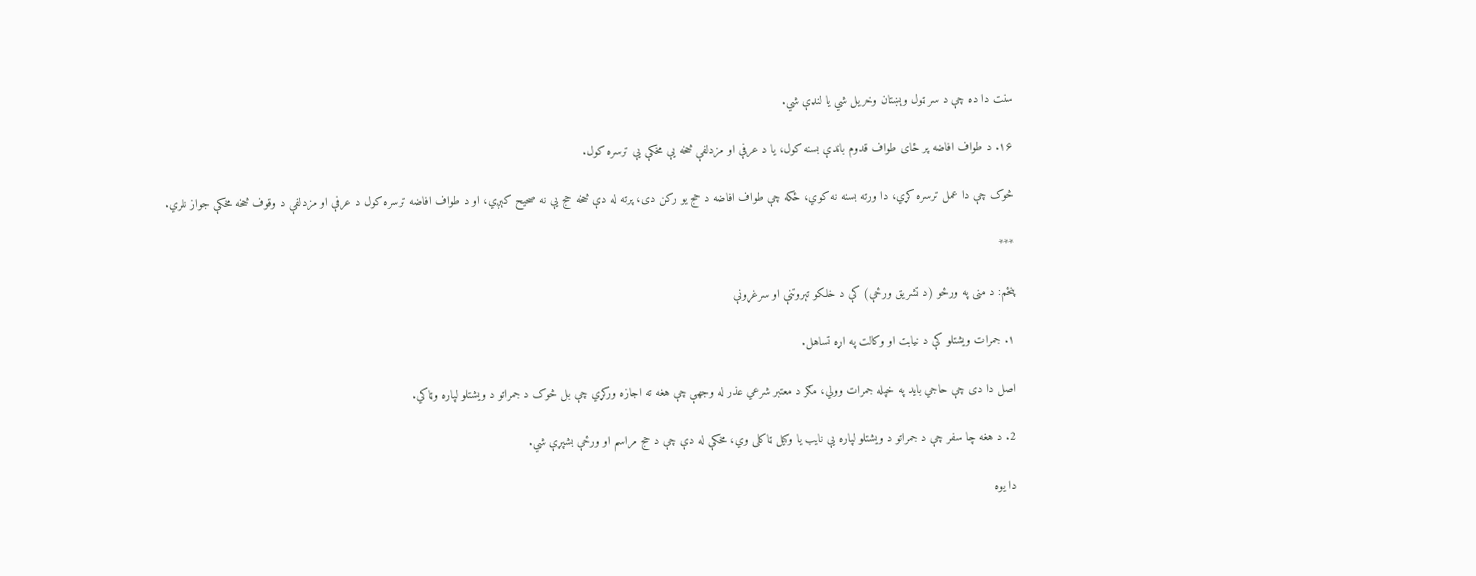سنت دا ده چې د سر ټول وېښتان وخریل شي یا لنډې شي.

۱۶. د طواف افاضه پر ځای طواف قدوم باندې بسنه کول، یا د عرفې او مزدلفې څخه یې مخکې یې ترسره کول.

څوک چې دا عمل ترسره کړي، دا ورته بسنه نه کوي، ځکه چې طواف افاضه د حج یو رکن دی، پرته له دې څخه حج یې نه صحیح کېږي، او د طواف افاضه ترسره کول د عرفې او مزدلفې د وقوف څخه مخکې جواز نلري.

***

پنځم: د منی په ورځو (د تشریق ورځې) کې د خلکو تېروتنې او سرغړونې

۱. جمرات ویشتلو کې د نیابت او وکالت په اړه تساهل.

اصل دا دی چې حاجي باید په خپله جمرات وولي، مګر د معتبر شرعي عذر له وجهې چې هغه ته اجازه ورکړي چې بل څوک د جمراتو د ویشتلو لپاره وټاکي.

2. د هغه چا سفر چې د جمراتو د ویشتلو لپاره یې نایب یا وکیل ټاکلی وي، مخکې له دې چې د حج مراسم او ورځې بشپړې شي.

دا یوه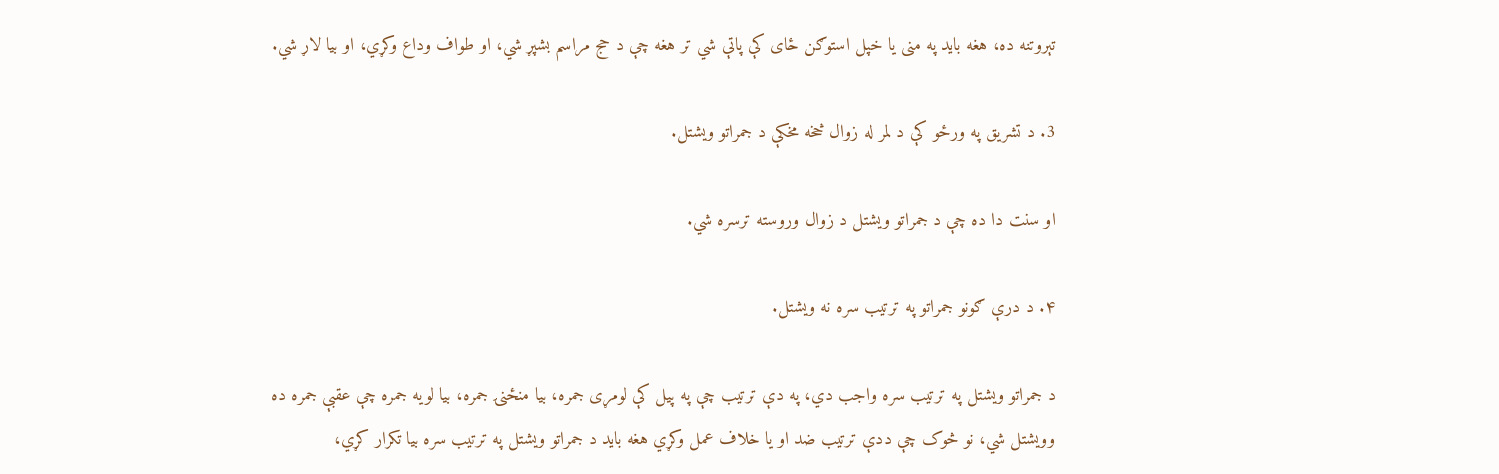تېروتنه ده، هغه باید په منی یا خپل استوګن ځای کې پاتې شي تر هغه چې د حج مراسم بشپړ شي، او طواف وداع وکړي، او بیا لاړ شي.

3. د تشریق په ورځو کې د لمر له زوال څخه مخکې د جمراتو ویشتل.

او سنت دا ده چې د جمراتو ویشتل د زوال وروسته ترسره شي.

۴. د درې ګونو جمراتو په ترتیب سره نه ویشتل.

د جمراتو ویشتل په ترتیب سره واجب دي، په دې ترتیب چې په پيل کې لومړی جمره، بیا منځنۍ جمره، بیا لویه جمره چې عقبې جمره ده وویشتل شي، نو څوک چې ددې ترتیب ضد او یا خلاف عمل وکړي هغه باید د جمراتو ویشتل په ترتیب سره بیا تکرار کړي،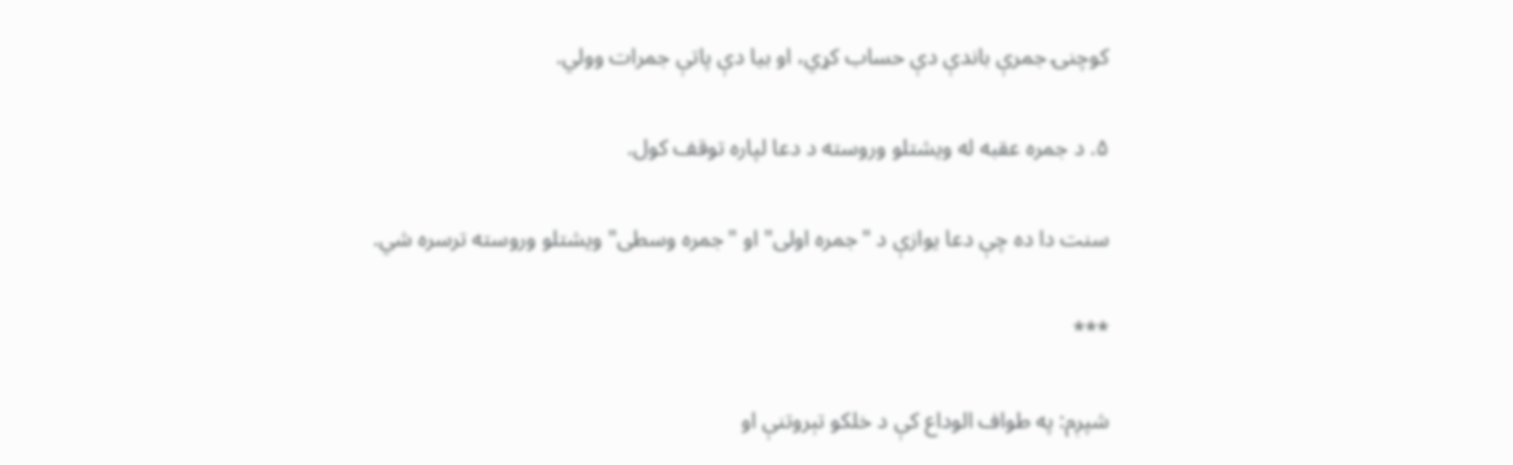کوچنۍ جمرې باندې دې حساب کړي، او بیا دې پاتې جمرات وولي.

۵. د جمره عقبه له ویشتلو وروسته د دعا لپاره توقف کول.

سنت دا ده چې دعا یوازې د "جمره اولی" او "جمره وسطی" ویشتلو وروسته ترسره شي.

***

شپږم: په طواف الوداع کې د خلکو تېروتنې او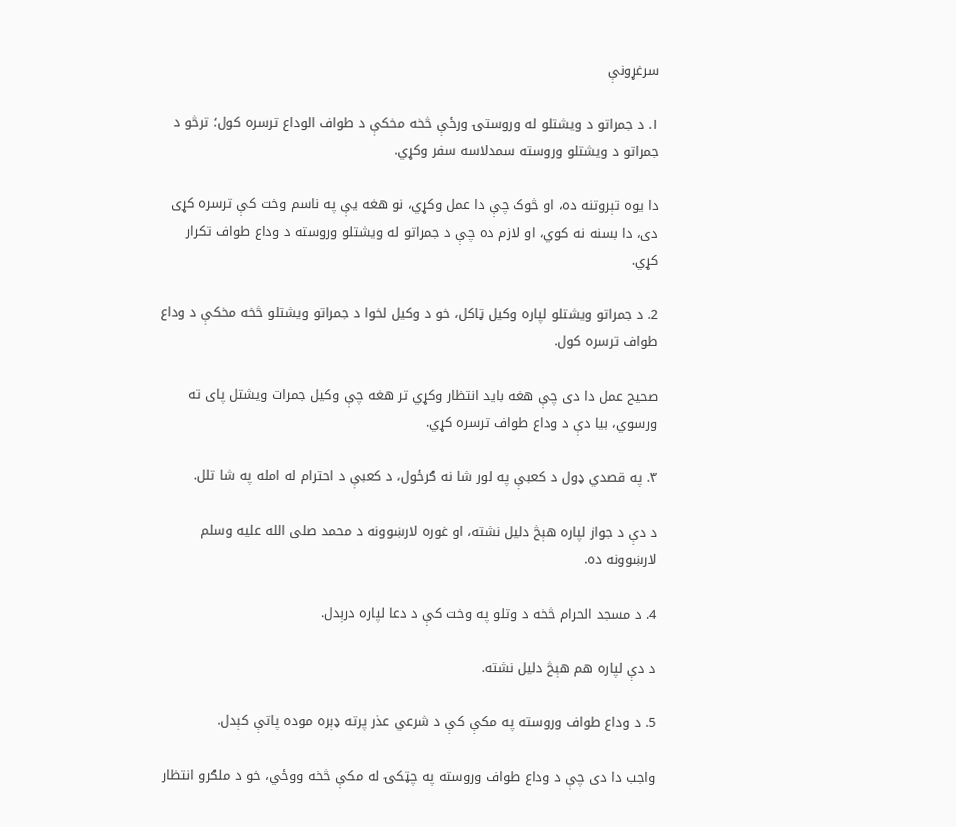سرغړونې

۱. د جمراتو د ویشتلو له وروستۍ ورځې څخه مخکې د طواف الوداع ترسره کول؛ ترڅو د جمراتو د ویشتلو وروسته سمدلاسه سفر وکړي.

دا یوه تېروتنه ده، او څوک چې دا عمل وکړي، نو هغه یې په ناسم وخت کې ترسره کړی دی، دا بسنه نه کوي، او لازم ده چې د جمراتو له ویشتلو وروسته د وداع طواف تکرار کړي.

2. د جمراتو ویشتلو لپاره وکیل ټاکل، خو د وکیل لخوا د جمراتو ویشتلو څخه مخکې د وداع طواف ترسره کول.

صحیح عمل دا دی چې هغه باید انتظار وکړي تر هغه چې وکیل جمرات ویشتل پای ته ورسوي، بیا دې د وداع طواف ترسره کړي.

۳. په قصدي ډول د کعبې په لور شا نه ګرځول، د کعبې د احترام له امله په شا تلل.

د دې د جواز لپاره هېڅ دلیل نشته، او غوره لارښوونه د محمد صلی الله علیه وسلم لارښوونه ده.

4. د مسجد الحرام څخه د وتلو په وخت کې د دعا لپاره درېدل.

د دې لپاره هم هېڅ دلیل نشته.

5. د وداع طواف وروسته په مکې کې د شرعي عذر پرته ډېره موده پاتې کېدل.

واجب دا دی چې د وداع طواف وروسته په چټکۍ له مکې څخه ووځي، خو د ملګرو انتظار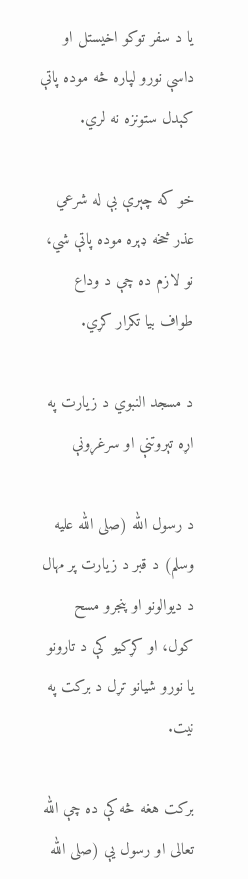یا د سفر توکو اخيستل او داسې نورو لپاره څه موده پاتې کېدل ستونزه نه لري.

خو که چېرې بې له شرعي عذر څخه ډېره موده پاتې شي، نو لازم ده چې د وداع طواف بیا تکرار کړي.

د مسجد النبوي د زیارت په اړه تېروتنې او سرغړونې

د رسول الله (صلی الله علیه وسلم) د قبر د زیارت پر مهال د دیوالونو او پنجرو مسح کول، او کړکیو کې د تارونو یا نورو شیانو تړل د برکت په نیت.

برکت هغه څه کې ده چې الله تعالی او رسول یې (صلی الله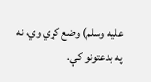علیه وسلم) وضع کړي وي، نه په بدعتونو کې.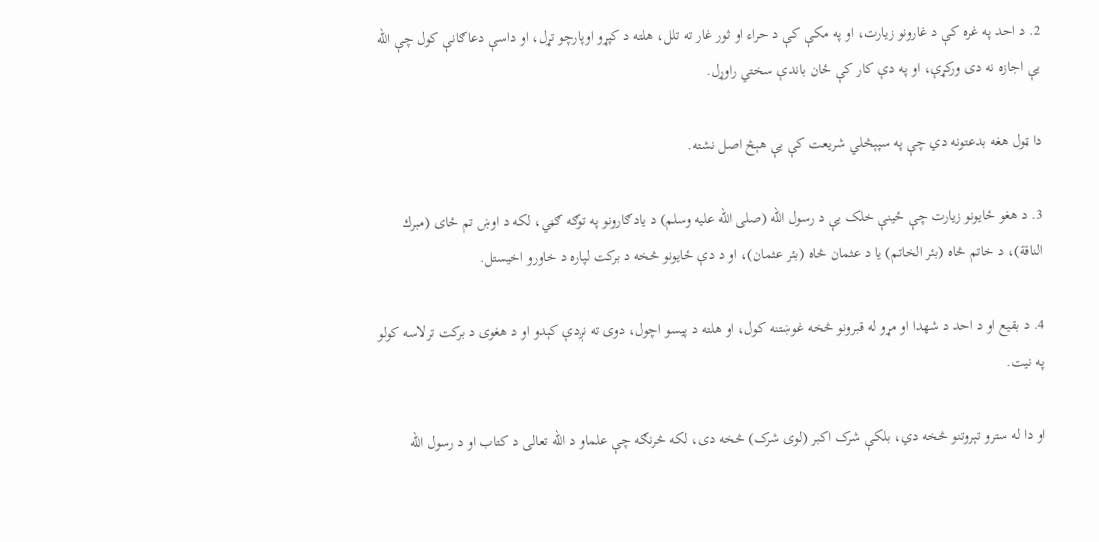2. د احد په غره کې د غارونو زیارت، او په مکې کې د حراء او ثور غار ته تلل، هلته د کپړو اوپارچو تړل، او داسې دعاګانې کول چې الله یې اجازه نه دی ورکړې، او په دې کار کې ځان باندې سختي راوړل.

دا ټول هغه بدعتونه دي چې په سپېڅلي شریعت کې یې هېڅ اصل نشته.

3. د هغو ځایونو زیارت چې ځینې خلک یې د رسول الله (صلی الله علیه وسلم) د یادګارونو په توګه ګڼي، لکه د اوښ تم ځای (مبرك الناقة)، د خاتم څاه (بئر الخاتم) یا د عثمان څاه (بئر عثمان)، او د دې ځایونو څخه د برکت لپاره د خاورو اخیستل.

4. د بقيع او د احد د شهدا او مړو له قبرونو څخه غوښتنه کول، او هلته د پیسو اچول، دوی ته نږدې کېدو او د هغوی د برکت ترلاسه کولو په نیت.

او دا له سترو تېروتنو څخه دي، بلکې شرک اکبر (لوی شرک) څخه دی، لکه څرنګه چې علماو د الله تعالی د کتاب او د رسول الله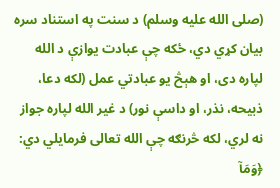(صلی الله علیه وسلم) د سنت په استناد سره بیان کړي دي، ځکه چې عبادت یوازې د الله لپاره دی، او هېڅ یو عبادتي عمل (لکه دعا، ذبیحه، نذر، او داسې نور) د غیر الله لپاره جواز نه لري، لکه څرنګه چې الله تعالی فرمایلي دي: ﴿وَمَآ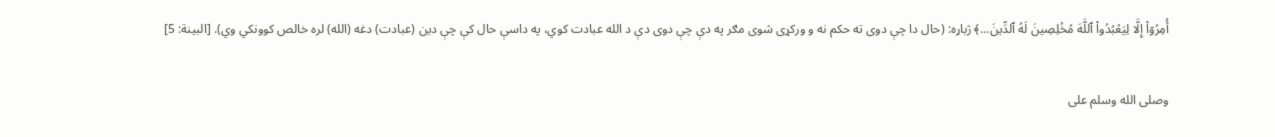أُمِرُوٓاْ إِلَّا لِيَعۡبُدُواْ ٱللَّهَ مُخۡلِصِينَ لَهُ ٱلدِّينَ...﴾ ژباړه: (حال دا چې دوى ته حكم نه و وركړى شوى مګر په دې چې دوى دې د الله عبادت كوي، په داسې حال كې چې دین (عبادت) دغه (الله) لره خالص كوونكي وي). [البينة: 5]

وصلى الله وسلم على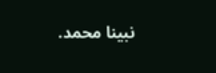نبينا محمد.